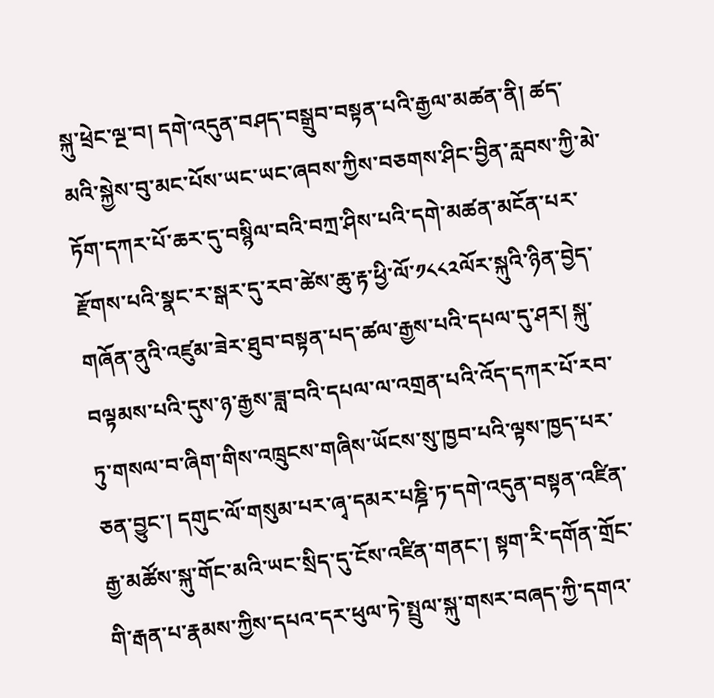སྐུ་ཕྲེང་ལྔ་བ། དགེ་འདུན་བཤད་བསྒྲུབ་བསྟན་པའི་རྒྱལ་མཚན་ནི། ཚད་མའི་སྐྱེས་བུ་མང་པོས་ཡང་ཡང་ཞབས་ཀྱིས་བཅགས་ཤིང་བྱིན་རླབས་ཀྱི་མེ་ཏོག་དཀར་པོ་ཆར་དུ་བསྙིལ་བའི་བཀྲ་ཤིས་པའི་དགེ་མཚན་མངོན་པར་རྫོགས་པའི་སྣང་ར་སྒར་དུ་རབ་ཚེས་ཆུ་རྟ་ཕྱི་ལོ་༡༨༨༢ལོར་སྐུའི་ཉིན་བྱེད་གཞོན་ནུའི་འཛུམ་ཟེར་ཐུབ་བསྟན་པད་ཚལ་རྒྱས་པའི་དཔལ་དུ་ཤར། སྐུ་བལྟམས་པའི་དུས་ཉ་རྒྱས་ཟླ་བའི་དཔལ་ལ་འགྲན་པའི་འོད་དཀར་པོ་རབ་ཏུ་གསལ་བ་ཞིག་གིས་འཁྲུངས་གཞིས་ཡོངས་སུ་ཁྱབ་པའི་ལྟས་ཁྱད་པར་ཅན་བྱུང་། དགུང་ལོ་གསུམ་པར་ཞྭ་དམར་པཎྜི་ཏ་དགེ་འདུན་བསྟན་འཛིན་རྒྱ་མཚོས་སྐུ་གོང་མའི་ཡང་སྲིད་དུ་ངོས་འཛིན་གནང་། སྟག་རི་དགོན་གྲོང་གི་རྒན་པ་རྣམས་ཀྱིས་དཔའ་དར་ཕུལ་ཏེ་སྤྲུལ་སྐུ་གསར་བཞད་ཀྱི་དགའ་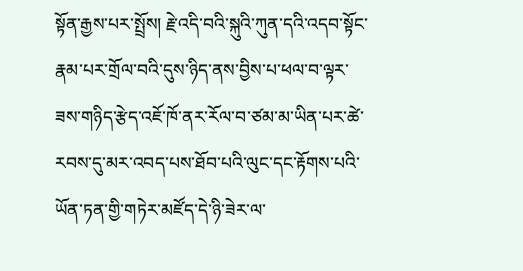སྟོན་རྒྱས་པར་སྤྲོས། རྗེ་འདི་བའི་སྐུའི་ཀུན་དའི་འདབ་སྟོང་རྣམ་པར་གྲོལ་བའི་དུས་ཉིད་ནས་བྱིས་པ་ཕལ་བ་ལྟར་ཟས་གཉིད་རྩེད་འཇོ་ཁོ་ནར་རོལ་བ་ཙམ་མ་ཡིན་པར་ཚེ་རབས་དུ་མར་འབད་པས་ཐོབ་པའི་ལུང་དང་རྟོགས་པའི་ཡོན་ཏན་གྱི་གཏེར་མཛོད་དེ་ཉི་ཟེར་ལ་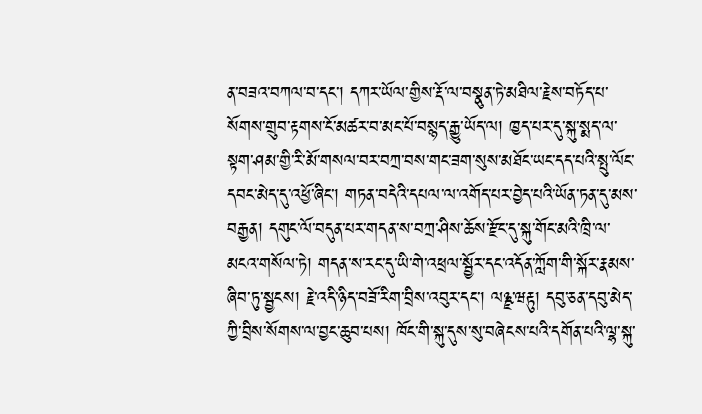ན་བཟའ་བཀལ་བ་དང་། དཀར་ཡོལ་གྱིས་རྡོ་ལ་བསྣུན་ཏེ་མཐིལ་རྗེས་བཏོད་པ་སོགས་གྲུབ་རྟགས་ངོ་མཚར་བ་མང་པོ་བསྙད་རྒྱུ་ཡོད་ལ། ཁྱད་པར་དུ་སྐུ་སྨད་ལ་སྟག་ཤམ་གྱི་རི་མོ་གསལ་བར་བཀྲ་བས་གང་ཟག་སུས་མཐོང་ཡང་དད་པའི་སྤུ་ལོང་དབང་མེད་དུ་འཕྱོ་ཞིང་། གཏན་བདེའི་དཔལ་ལ་འགོད་པར་བྱེད་པའི་ཡོན་ཏན་དུ་མས་བརྒྱན། དགུང་ལོ་བདུན་པར་གདན་ས་བཀྲ་ཤིས་ཆོས་རྫོང་དུ་སྐུ་གོང་མའི་ཁྲི་ལ་མངའ་གསོལ་ཏེ། གདན་ས་རང་དུ་ཡི་གེ་འཕྲལ་སྦྱོར་དང་འདོན་ཀློག་གི་སྐོར་རྣམས་ཞིབ་ཏུ་སྦྱངས། རྗེ་འདི་ཉིད་བཟོ་རིག་བྲིས་འབུར་དང་། ལཉྫ་ཝརྟུ། དབུ་ཅན་དབུ་མེད་ཀྱི་བྲིས་སོགས་ལ་བྱང་ཆུབ་པས། ཁོང་གི་སྐུ་དུས་སུ་བཞེངས་པའི་དགོན་པའི་ལྷ་སྐུ་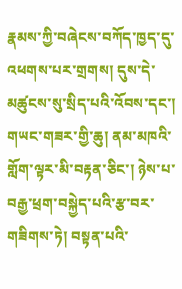རྣམས་ཀྱི་བཞེངས་བཀོད་ཁྱད་དུ་འཕགས་པར་གྲགས། དུས་དེ་མཚུངས་སུ་སྲིད་པའི་འོབས་དང་། གཡང་གཟར་གྱི་ཆུ། ནམ་མཁའི་གློག་ལྟར་མི་བརྟན་ཅིང་། ཉེས་པ་བརྒྱ་ཕྲག་བསྐྱེད་པའི་རྩ་བར་གཟིགས་ཏེ། བསྟན་པའི་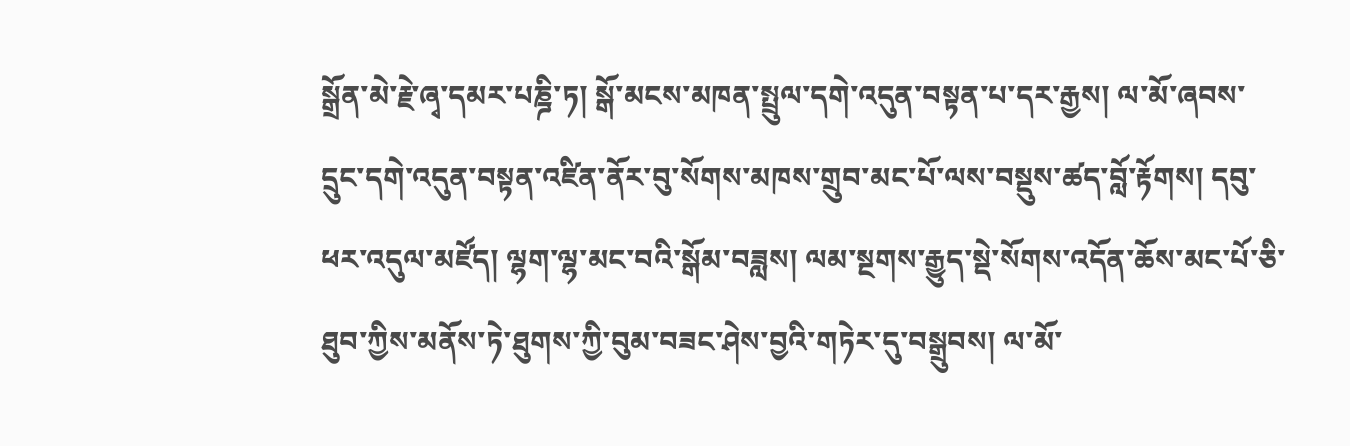སྒྲོན་མེ་རྗེ་ཞྭ་དམར་པཎྜི་ཏ། སྒོ་མངས་མཁན་སྤྲུལ་དགེ་འདུན་བསྟན་པ་དར་རྒྱས། ལ་མོ་ཞབས་དྲུང་དགེ་འདུན་བསྟན་འཛིན་ནོར་བུ་སོགས་མཁས་གྲུབ་མང་པོ་ལས་བསྡུས་ཚད་བློ་རྟོགས། དབུ་ཕར་འདུལ་མཛོད། ལྷག་ལྷ་མང་བའི་སྒོམ་བཟླས། ལམ་སྔགས་རྒྱུད་སྡེ་སོགས་འདོན་ཆོས་མང་པོ་ཅི་ཐུབ་ཀྱིས་མནོས་ཏེ་ཐུགས་ཀྱི་བུམ་བཟང་ཤེས་བྱའི་གཏེར་དུ་བསྒྲུབས། ལ་མོ་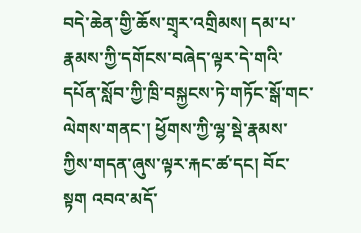བདེ་ཆེན་གྱི་ཆོས་གྲྭར་འགྲིམས། དམ་པ་རྣམས་ཀྱི་དགོངས་བཞེད་ལྟར་དེ་གའི་དཔོན་སློབ་ཀྱི་ཁྲི་བསྐྱངས་ཏེ་གཏོང་སྒོ་གང་ལེགས་གནང་། ཕྱོགས་ཀྱི་ལྷ་སྡེ་རྣམས་ཀྱིས་གདན་ཞུས་ལྟར་རྐང་ཚ་དང། བོང་སྟག འབའ་མདོ་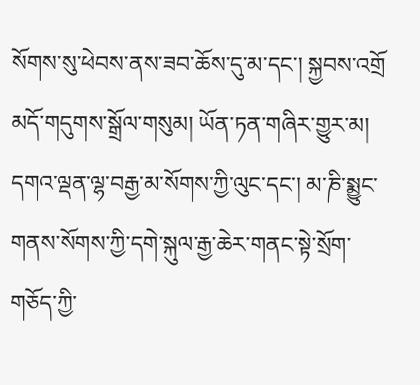སོགས་སུ་ཕེབས་ནས་ཟབ་ཆོས་དུ་མ་དང་། སྐྱབས་འགྲོ མདོ་གདུགས་སྒྲོལ་གསུམ། ཡོན་ཏན་གཞིར་གྱུར་མ། དགའ་ལྡན་ལྷ་བརྒྱ་མ་སོགས་ཀྱི་ལུང་དང་། མ་ཎི་སྨྱུང་གནས་སོགས་ཀྱི་དགེ་སྐུལ་རྒྱ་ཆེར་གནང་སྟེ་སྲོག་གཅོད་ཀྱི་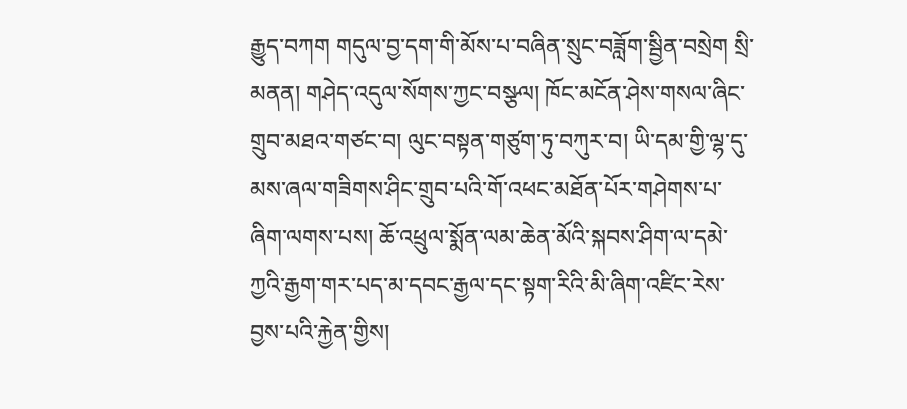རྒྱུད་བཀག གདུལ་བྱ་དག་གི་མོས་པ་བཞིན་སྲུང་བཟློག་སྦྱིན་བསྲེག སྲི་མནན། གཤེད་འདུལ་སོགས་ཀྱང་བསྩལ། ཁོང་མངོན་ཤེས་གསལ་ཞིང་གྲུབ་མཐའ་གཙང་བ། ལུང་བསྟན་གཙུག་ཏུ་བཀུར་བ། ཡི་དམ་གྱི་ལྷ་དུ་མས་ཞལ་གཟིགས་ཤིང་གྲུབ་པའི་གོ་འཕང་མཐོན་པོར་གཤེགས་པ་ཞིག་ལགས་པས། ཆོ་འཕྲུལ་སྨོན་ལམ་ཆེན་མོའི་སྐབས་ཤིག་ལ་དམེ་ཀྱའི་རྒྱག་གར་པད་མ་དབང་རྒྱལ་དང་སྟག་རིའི་མི་ཞིག་འཛིང་རེས་བྱས་པའི་རྐྱེན་གྱིས།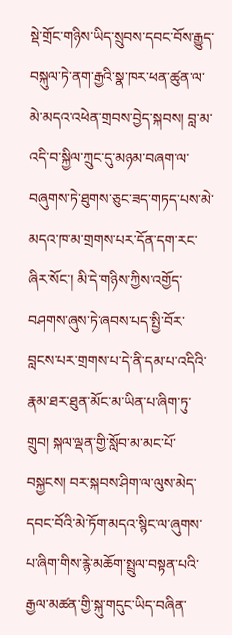སྡེ་གྲོང་གཉིས་ཡིད་སྲུབས་དབང་བོས་རྒྱུད་བསྐུལ་ཏེ་ནག་རྒྱའི་སྣ་ཁར་ཕན་ཚུན་ལ་མེ་མདའ་འཕེན་གྲབས་བྱེད་སྐབས། བླ་མ་འདི་བ་སྐྱིལ་ཀྲུང་དུ་མཉམ་བཞག་ལ་བཞུགས་ཏེ་ཐུགས་ཅུང་ཟད་གཏད་པས་མེ་མདའ་ཁ་མ་གྲགས་པར་དོན་དག་རང་ཞིར་སོང་། མི་དེ་གཉིས་ཀྱིས་འགྱོད་བཤགས་ཞུས་ཏེ་ཞབས་པད་སྤྱི་བོར་བླངས་པར་གྲགས་པ་དེ་ནི་དམ་པ་འདིའི་རྣམ་ཐར་ཐུན་མོང་མ་ཡིན་པ་ཞིག་ཏུ་གྲུབ། སྐལ་ལྡན་གྱི་སློབ་མ་མང་པོ་བསྐྱངས། བར་སྐབས་ཤིག་ལ་ལུས་མེད་དབང་བོའི་མེ་ཏོག་མདའ་སྙིང་ལ་ཞུགས་པ་ཞིག་གིས་རྙེ་མཆོག་སྤྲུལ་བསྟན་པའི་རྒྱལ་མཚན་གྱི་སྐུ་གདུང་ཡིད་བཞིན་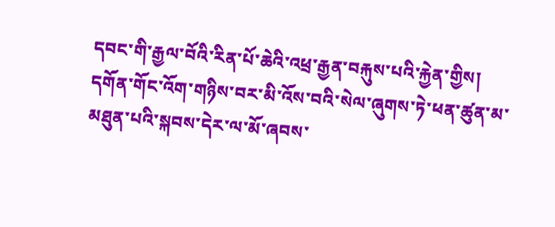དབང་གི་རྒྱལ་བོའི་རིན་པོ་ཆེའི་འཕྲ་རྒྱན་བརྐུས་པའི་རྐྱེན་གྱིས། དགོན་གོང་འོག་གཉིས་བར་མི་འོས་བའི་སེལ་ཞུགས་ཏེ་ཕན་ཚུན་མ་མཐུན་པའི་སྐབས་དེར་ལ་མོ་ཞབས་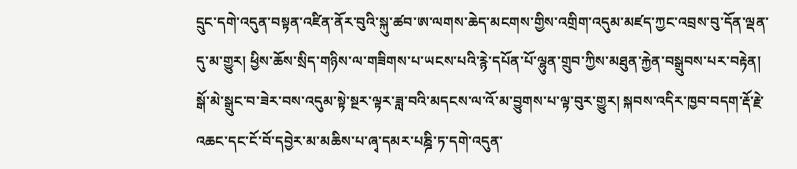དྲུང་དགེ་འདུན་བསྟན་འཛིན་ནོར་བུའི་སྐུ་ཚབ་ཨ་ལགས་ཆེད་མངགས་གྱིས་འགྲིག་འདུམ་མཛད་ཀྱང་འབྲས་བུ་དོན་ལྡན་དུ་མ་གྱུར། ཕྱིས་ཆོས་སྲིད་གཉིས་ལ་གཟིགས་པ་ཡངས་པའི་རྙེ་དཔོན་པོ་ལྷུན་གྲུབ་ཀྱིས་མཐུན་རྐྱེན་བསྒྲུབས་པར་བརྟེན། སྒོ་མེ་སྒྲུང་བ་ཟེར་བས་འདུམ་སྟེ་སྔར་ལྟར་ཟླ་བའི་མདངས་ལ་འོ་མ་བྱུགས་པ་ལྟ་བུར་གྱུར། སྐབས་འདིར་ཁྱབ་བདག་རྡོ་རྗེ་འཆང་དང་ངོ་བོ་དབྱེར་མ་མཆིས་པ་ཞྭ་དམར་པཎྜི་ཏ་དགེ་འདུན་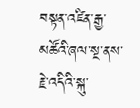བསྟན་འཛིན་རྒྱ་མཚོའི་ཞལ་སྔ་ནས་རྗེ་འདིའི་སྐུ་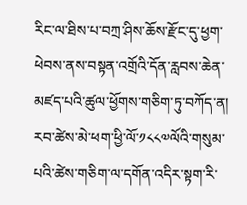རིང་ལ་ཐིས་པ་བཀྲ་ཤིས་ཆོས་རྫོང་དུ་ཕྱག་ཕེབས་ནས་བསྟན་འགྲོའི་དོན་རླབས་ཆེན་མཛད་པའི་ཚུལ་ཕྱོགས་གཅིག་ཏུ་བཀོད་ན། རབ་ཚེས་མེ་ཕག་ཕྱི་ལོ་༡༨༨༧ལོའི་གསུམ་པའི་ཚེས་གཅིག་ལ་དགོན་འདིར་སྟག་རི་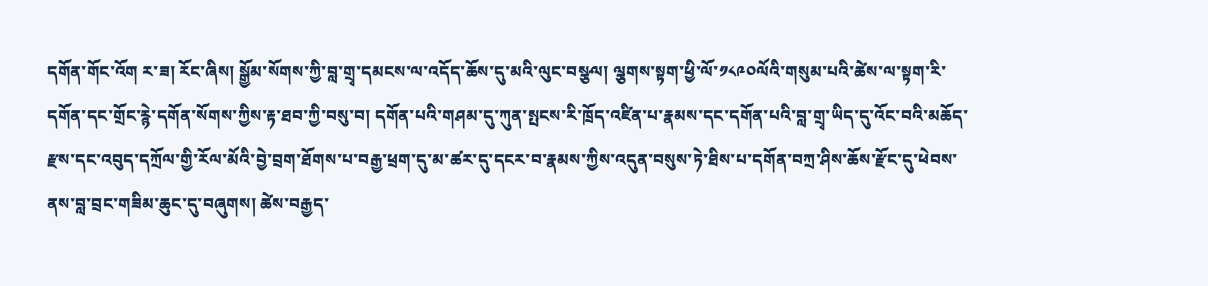དགོན་གོང་འོག ར་ཟ། རོང་ཞིས། སྒྱོམ་སོགས་ཀྱི་བླ་གྲྭ་དམངས་ལ་འདོད་ཆོས་དུ་མའི་ལུང་བསྩལ། ལྕགས་སྟག་ཕྱི་ལོ་༡༨༩༠ལོའི་གསུམ་པའི་ཚེས་ལ་སྟག་རི་དགོན་དང་གྲོང་རྙེ་དགོན་སོགས་ཀྱིས་རྟ་ཐབ་ཀྱི་བསུ་བ། དགོན་པའི་གཤམ་དུ་ཀུན་སྤངས་རི་ཁྲོད་འཛིན་པ་རྣམས་དང་དགོན་པའི་བླ་གྲྭ་ཡིད་དུ་འོང་བའི་མཆོད་རྫས་དང་འབུད་དཀྲོལ་གྱི་རོལ་མོའི་བྱེ་བྲག་ཐོགས་པ་བརྒྱ་ཕྲག་དུ་མ་ཚར་དུ་དངར་བ་རྣམས་ཀྱིས་འདུན་བསུས་ཏེ་ཐིས་པ་དགོན་བཀྲ་ཤིས་ཆོས་རྫོང་དུ་ཕེབས་ནས་བླ་བྲང་གཟིམ་ཆུང་དུ་བཞུགས། ཚེས་བརྒྱད་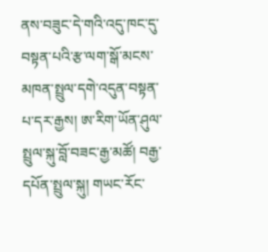ནས་བཟུང་དེ་གའི་འདུ་ཁང་དུ་བསྟན་པའི་རྩ་ལག་སྒོ་མངས་མཁན་སྤྲུལ་དགེ་འདུན་བསྟན་པ་དར་རྒྱས། ཨ་རིག་ཡོན་ཤུལ་སྤྲུལ་སྐུ་བློ་བཟང་རྒྱ་མཚོ། བརྒྱ་དཔོན་སྤྲུལ་སྐུ། གཡང་རོང་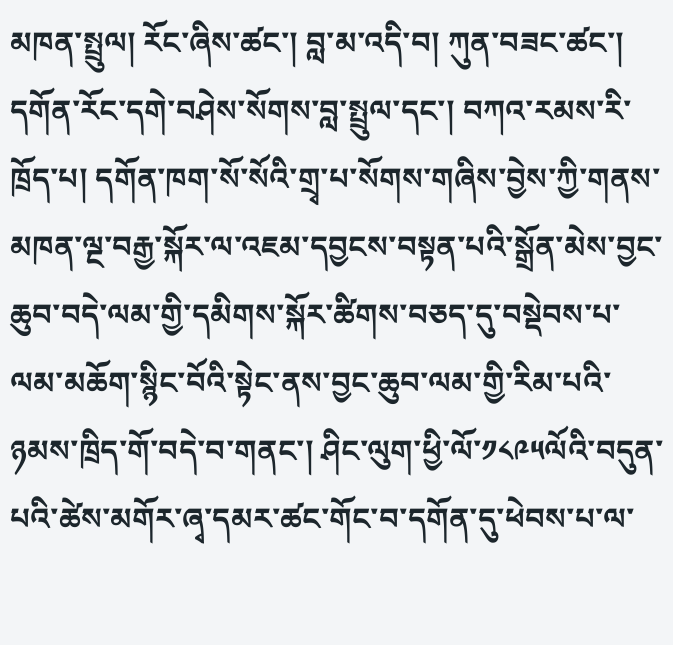མཁན་སྤྲུལ། རོང་ཞིས་ཚང་། བླ་མ་འདི་བ། ཀུན་བཟང་ཚང་། དགོན་རོང་དགེ་བཤེས་སོགས་བླ་སྤྲུལ་དང་། བཀའ་རམས་རི་ཁྲོད་པ། དགོན་ཁག་སོ་སོའི་གྲྭ་པ་སོགས་གཞིས་བྱེས་ཀྱི་གནས་མཁན་ལྔ་བརྒྱ་སྐོར་ལ་འཇམ་དབྱངས་བསྟན་པའི་སྒྲོན་མེས་བྱང་ཆུབ་བདེ་ལམ་གྱི་དམིགས་སྐོར་ཚིགས་བཅད་དུ་བསྡེབས་པ་ལམ་མཆོག་སྙིང་བོའི་སྟེང་ནས་བྱང་ཆུབ་ལམ་གྱི་རིམ་པའི་ཉམས་ཁྲིད་གོ་བདེ་བ་གནང་། ཤིང་ལུག་ཕྱི་ལོ་༡༨༩༥ལོའི་བདུན་པའི་ཚེས་མགོར་ཞྭ་དམར་ཚང་གོང་བ་དགོན་དུ་ཕེབས་པ་ལ་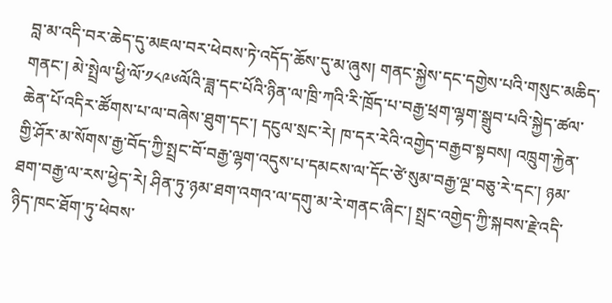བླ་མ་འདི་བར་ཆེད་དུ་མཇལ་བར་ཕེབས་ཏེ་འདོད་ཆོས་དུ་མ་ཞུས། གནང་སྐྱེས་དང་དགྱེས་པའི་གསུང་མཆིད་གནང་། མེ་སྤྲེལ་ཕྱི་ལོ་༡༨༩༦ལོའི་ཟླ་དང་པོའི་ཉིན་ལ་ཁྲི་ཀའི་རི་ཁྲོད་པ་བརྒྱ་ཕྲག་ལྷག་སྒྲུབ་པའི་སྐྱེད་ཚལ་ཆེན་པོ་འདིར་ཚོགས་པ་ལ་བཞེས་ཐུག་དང་། དངུལ་སྲང་རེ། ཁ་དར་རེའི་འགྱེད་བརྒྱབ་སྟབས། འཁྲུག་རྐྱེན་གྱི་ཤོར་མ་སོགས་རྒྱ་བོད་ཀྱི་སྤྲང་བོ་བརྒྱ་ལྷག་འདུས་པ་དམངས་ལ་དོང་ཙེ་སུམ་བརྒྱ་ལྔ་བཅུ་རེ་དང་། ཉམ་ཐག་བརྒྱ་ལ་རས་ཕྱེད་རེ། ཤིན་ཏུ་ཉམ་ཐག་འགའ་ལ་དགུ་མ་རེ་གནང་ཞིང་། སྤྲང་འགྱེད་ཀྱི་སྐབས་རྗེ་འདི་ཉིད་ཁང་ཐོག་ཏུ་ཕེབས་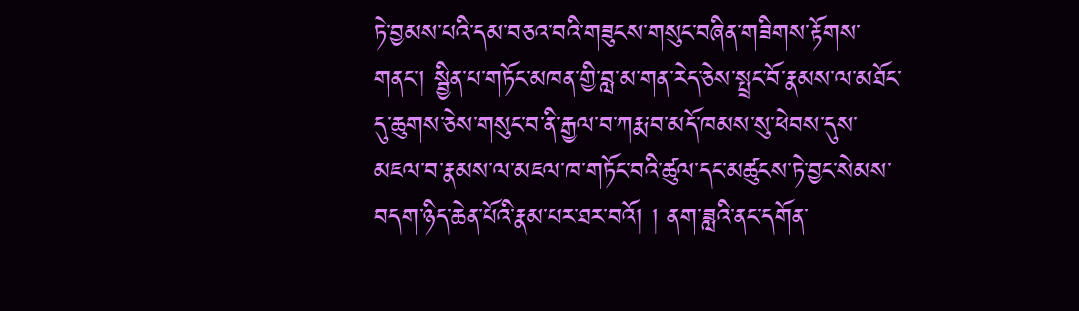ཏེ་བྱམས་པའི་དམ་བཅའ་བའི་གཟུངས་གསུང་བཞིན་གཟིགས་རྟོགས་གནང་། སྦྱིན་པ་གཏོང་མཁན་གྱི་བླ་མ་གན་རེད་ཅེས་སྤྲང་བོ་རྣམས་ལ་མཐོང་དུ་ཆུགས་ཅེས་གསུང་བ་ནི་རྒྱལ་བ་ཀརྨ་བ་མདོ་ཁམས་སུ་ཕེབས་དུས་མཇལ་བ་རྣམས་ལ་མཇལ་ཁ་གཏོང་བའི་ཚུལ་དང་མཚུངས་ཏེ་བྱང་སེམས་བདག་ཉིད་ཆེན་པོའི་རྣམ་པར་ཐར་བའོ། ། ནག་ཟླའི་ནང་དགོན་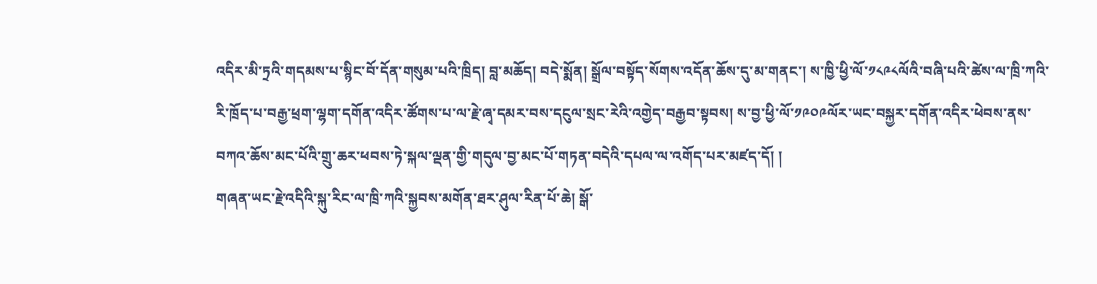འདིར་མི་ཏྲའི་གདམས་པ་སྙིང་བོ་དོན་གསུམ་པའི་ཁྲིད། བླ་མཆོད། བདེ་སྨོན། སྒྲོལ་བསྟོད་སོགས་འདོན་ཆོས་དུ་མ་གནང་། ས་ཁྱི་ཕྱི་ལོ་༡༨༩༨ལོའི་བཞི་པའི་ཚེས་ལ་ཁྲི་ཀའི་རི་ཁྲོད་པ་བརྒྱ་ཕྲག་ལྷག་དགོན་འདིར་ཚོགས་པ་ལ་རྗེ་ཞྭ་དམར་བས་དངུལ་སྲང་རེའི་འགྱེད་བརྒྱབ་སྟབས། ས་བྱ་ཕྱི་ལོ་༡༩༠༩ལོར་ཡང་བསྐྱར་དགོན་འདིར་ཕེབས་ནས་བཀའ་ཆོས་མང་པོའི་གྲུ་ཆར་ཕབས་ཏེ་སྐལ་ལྡན་གྱི་གདུལ་བྱ་མང་པོ་གཏན་བདེའི་དཔལ་ལ་འགོད་པར་མཛད་དོ། །
གཞན་ཡང་རྗེ་འདིའི་སྐུ་རིང་ལ་ཁྲི་ཀའི་སྐྱབས་མགོན་ཐར་ཤུལ་རིན་པོ་ཆེ། སྒོ་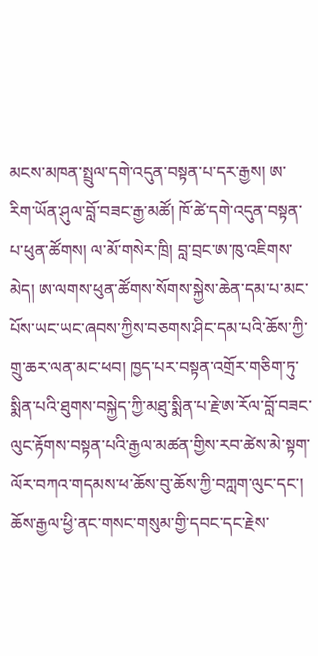མངས་མཁན་སྤྲུལ་དགེ་འདུན་བསྟན་པ་དར་རྒྱས། ཨ་རིག་ཡོན་ཤུལ་བློ་བཟང་རྒྱ་མཚོ། ཁོ་ཚེ་དགེ་འདུན་བསྟན་པ་ཕུན་ཚོགས། ལ་མོ་གསེར་ཁྲི། བླ་བྲང་ཨ་ཁུ་འཇིགས་མེད། ཨ་ལགས་ཕུན་ཚོགས་སོགས་སྐྱེས་ཆེན་དམ་པ་མང་པོས་ཡང་ཡང་ཞབས་ཀྱིས་བཅགས་ཤིང་དམ་པའི་ཆོས་ཀྱི་གྲུ་ཆར་ལན་མང་ཕབ། ཁྱད་པར་བསྟན་འགྲོར་གཅིག་ཏུ་སྨིན་པའི་ཐུགས་བསྐྱེད་ཀྱི་མཐུ་སྨིན་པ་རྗེ་ཨ་རོལ་བློ་བཟང་ལུང་རྟོགས་བསྟན་པའི་རྒྱལ་མཚན་གྱིས་རབ་ཚེས་མེ་སྟག་ལོར་བཀའ་གདམས་ཕ་ཆོས་བུ་ཆོས་ཀྱི་བཀླག་ལུང་དང་། ཆོས་རྒྱལ་ཕྱི་ནང་གསང་གསུམ་གྱི་དབང་དང་རྗེས་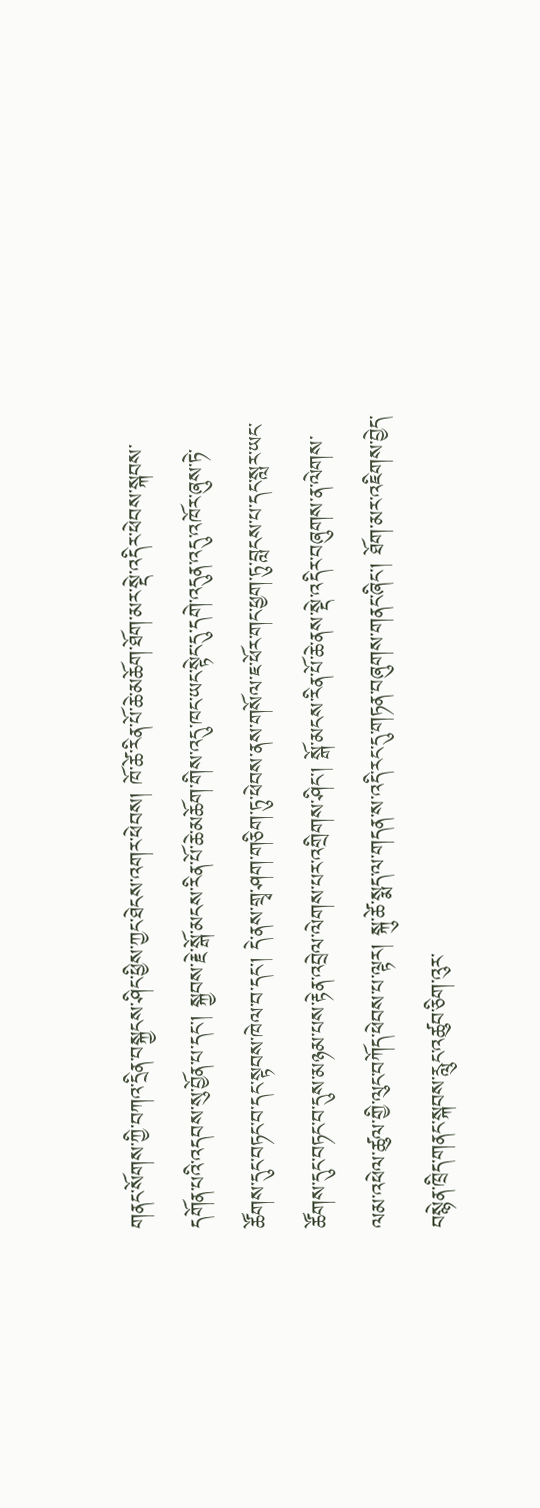གནང་སོགས་ཀྱི་བཀའ་དྲིན་བསྐྱངས་ཤིང་ཕྱིས་ཀྱང་ཐེངས་འགར་ཕེབས། ཁོ་ཚེ་རིན་པོ་ཆེ་མཆོག་ཐོག་མར་སྡེ་འདིར་ཕེབས་སྐབས་དགོན་པའི་འདབས་སུ་བྱོན་པ་དང་། སྐྱབས་རྗེ་སྒོ་མངས་རིན་པོ་ཆེ་མཆོག་གིས་འདུ་ཁང་ཡང་སྟེང་དུ་དགེ་འདུན་འདུ་འཁོར་ཞུས་ཏེ་ཚོགས་དུང་བཏང་བ་དང་སྟབས་ཁེལ་བ་དང་། དེ་ནས་གྲྭ་ཤག་གཅིག་ཏུ་ཕེབས་ནས་གསོལ་ཇ་ཕོར་གང་ཕྱག་ཏུ་བླངས་པ་དང་སླར་ཡང་ཚོགས་དུང་བཏང་བ་དུས་མཉམ་པས་རྟེན་འབྲེལ་ལེགས་པར་འགྲིགས་ཤིང་། སྒོ་མངས་རིན་པོ་ཆེ་ནས་སྡེ་འདིར་བཞུགས་ན་ལེགས་ལམ་འཕེལ་ཚུལ་གྱི་ལུང་བཀོད་ཕེབས་པ་ལྟར། སྐུ་ཚེ་སྨད་ལ་གདན་ས་འདི་རང་དུ་གཏན་བཞུགས་གནང་ཞིང་། ཐོག་མར་འཇིགས་བྱེད་བསྙེན་ཁྲིད་གནང་སྐབས་རླུང་འཚུབ་ཅིག་འུར་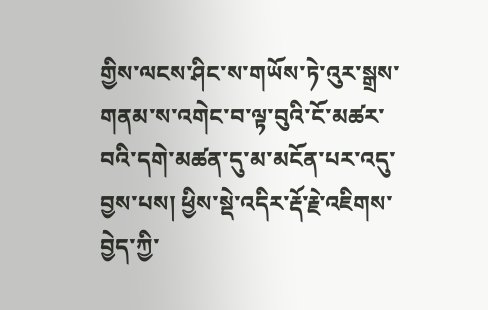གྱིས་ལངས་ཤིང་ས་གཡོས་ཏེ་འུར་སྒྲས་གནམ་ས་འགེང་བ་ལྟ་བུའི་ངོ་མཚར་བའི་དགེ་མཚན་དུ་མ་མངོན་པར་འདུ་བྱས་པས། ཕྱིས་སྡེ་འདིར་རྡོ་རྗེ་འཇིགས་བྱེད་ཀྱི་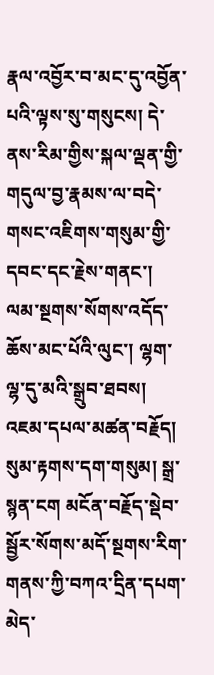རྣལ་འབྱོར་བ་མང་དུ་འབྱོན་པའི་ལྟས་སུ་གསུངས། དེ་ནས་རིམ་གྱིས་སྐལ་ལྡན་གྱི་གདུལ་བྱ་རྣམས་ལ་བདེ་གསང་འཇིགས་གསུམ་གྱི་དབང་དང་རྗེས་གནང་། ལམ་སྔགས་སོགས་འདོད་ཆོས་མང་པོའི་ལུང་། ལྷག་ལྷ་དུ་མའི་སྒྲུབ་ཐབས། འཇམ་དཔལ་མཚན་བརྗོད། སུམ་རྟགས་དག་གསུམ། སྒྲ་སྙན་ངག མངོན་བརྗོད་སྡེབ་སྦྱོར་སོགས་མདོ་སྔགས་རིག་གནས་ཀྱི་བཀའ་དྲིན་དཔག་མེད་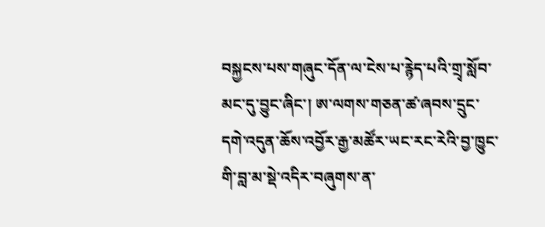བསྐྱངས་པས་གཞུང་དོན་ལ་ངེས་པ་རྙེད་པའི་གྲྭ་སློབ་མང་དུ་བྱུང་ཞིང་། ཨ་ལགས་གཅན་ཚ་ཞབས་དྲུང་དགེ་འདུན་ཆོས་འབྱོར་རྒྱ་མཚོར་ཡང་རང་རེའི་བྱ་ཁྱུང་གི་བླ་མ་སྡེ་འདིར་བཞུགས་ན་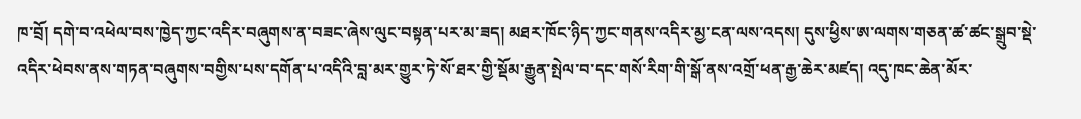ཁ་བྲོ། དགེ་བ་འཕེལ་བས་ཁྱེད་ཀྱང་འདིར་བཞུགས་ན་བཟང་ཞེས་ལུང་བསྟན་པར་མ་ཟད། མཐར་ཁོང་ཉིད་ཀྱང་གནས་འདིར་མྱ་ངན་ལས་འདས། དུས་ཕྱིས་ཨ་ལགས་གཅན་ཚ་ཚང་སྒྲུབ་སྡེ་འདིར་ཕེབས་ནས་གཏན་བཞུགས་བགྱིས་པས་དགོན་པ་འདིའི་བླ་མར་གྱུར་ཏེ་སོ་ཐར་གྱི་སྡོམ་རྒྱུན་སྤེལ་བ་དང་གསོ་རིག་གི་སྒོ་ནས་འགྲོ་ཕན་རྒྱ་ཆེར་མཛད། འདུ་ཁང་ཆེན་མོར་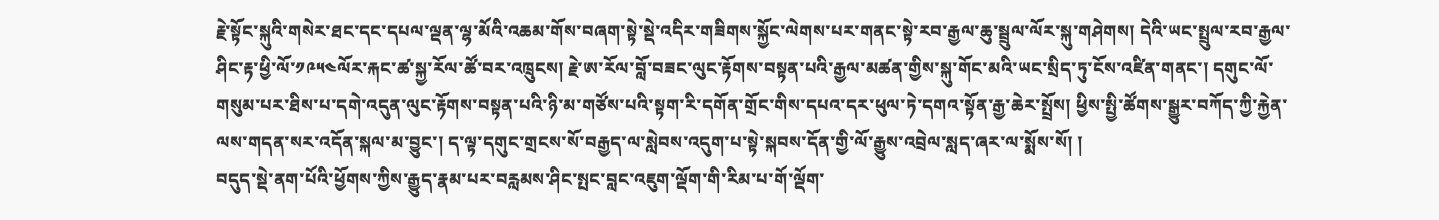རྗེ་སྟོང་སྐུའི་གསེར་ཐང་དང་དཔལ་ལྡན་ལྷ་མོའི་འཆམ་གོས་བཞག་སྟེ་སྡེ་འདིར་གཟིགས་སྐྱོང་ལེགས་པར་གནང་སྟེ་རབ་རྒྱལ་ཆུ་སྦྲུལ་ལོར་སྐུ་གཤེགས། དེའི་ཡང་སྤྲུལ་རབ་རྒྱལ་ཤིང་རྟ་ཕྱི་ལོ་༡༩༥༤ལོར་རྐང་ཚ་སྐྱ་རོལ་ཚོ་བར་འཁྲུངས། རྗེ་ཨ་རོལ་བློ་བཟང་ལུང་རྟོགས་བསྟན་པའི་རྒྱལ་མཚན་གྱིས་སྐུ་གོང་མའི་ཡང་སྲིད་ཏུ་ངོས་འཛིན་གནང་། དགུང་ལོ་གསུམ་པར་ཐིས་པ་དགེ་འདུན་ལུང་རྟོགས་བསྟན་པའི་ཉི་མ་གཙོས་པའི་སྟག་རི་དགོན་གྲོང་གིས་དཔའ་དར་ཕུལ་ཏེ་དགའ་སྟོན་རྒྱ་ཆེར་སྤྲོས། ཕྱིས་སྤྱི་ཚོགས་སྒྱུར་བཀོད་ཀྱི་རྐྱེན་ལས་གདན་སར་འདོན་སྐལ་མ་བྱུང་། ད་ལྟ་དགུང་གྲངས་སོ་བརྒྱད་ལ་སླེབས་འདུག་པ་སྟེ་སྐབས་དོན་གྱི་ལོ་རྒྱུས་འབྲེལ་སླད་ཞར་ལ་སྨོས་སོ། །
བདུད་སྡེ་ནག་པོའི་ཕྱོགས་ཀྱིས་རྒྱུད་རྣམ་པར་བརླམས་ཤིང་སྤང་བླང་འཇུག་ལྡོག་གི་རིམ་པ་གོ་ལྡོག་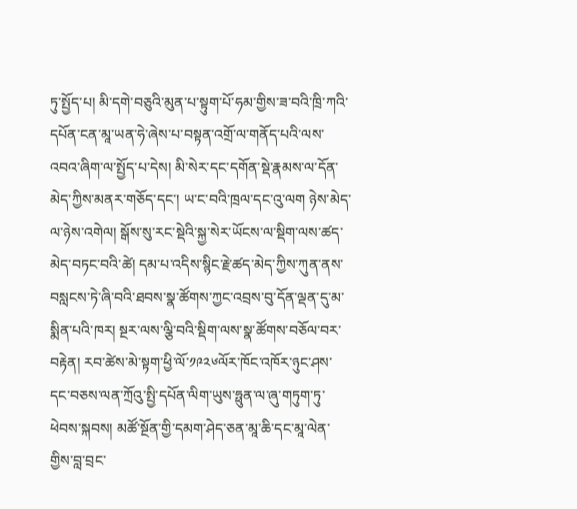ཏུ་སྤྱོད་པ། མི་དགེ་བཅུའི་མུན་པ་སྟུག་པོ་ཧམ་གྱིས་ཟ་བའི་ཁྲི་ཀའི་དཔོན་ངན་མཱ་ཡན་ཧེ་ཞེས་པ་བསྟན་འགྲོ་ལ་གནོད་པའི་ལས་འབའ་ཞིག་ལ་སྤྱོད་པ་དེས། མི་སེར་དང་དགོན་སྡེ་རྣམས་ལ་དོན་མེད་ཀྱིས་མནར་གཅོད་དང་། ཡ་ང་བའི་ཁྲལ་དང་འུ་ལག ཉེས་མེད་ལ་ཉེས་འགེལ། སྒོས་སུ་རང་སྡེའི་སྐྱ་སེར་ཡོངས་ལ་སྡིག་ལས་ཚད་མེད་བཏང་བའི་ཚེ། དམ་པ་འདིས་སྙིང་རྗེ་ཚད་མེད་ཀྱིས་ཀུན་ནས་བསླངས་ཏེ་ཞི་བའི་ཐབས་སྣ་ཚོགས་ཀྱང་འབྲས་བུ་དོན་ལྡན་དུ་མ་སྨིན་པའི་ཁར། སྔར་ལས་ལྕི་བའི་སྡིག་ལས་སྣ་ཚོགས་བཅོལ་བར་བརྟེན། རབ་ཚེས་མེ་སྟག་ཕྱི་ལོ་༡༩༢༦ལོར་ཁོང་འཁོར་ཉུང་ཤས་དང་བཅས་ལན་ཀྲོའུ་སྤྱི་དཔོན་ལིག་ཡུས་ཧྥུན་ལ་ཞུ་གཏུག་ཏུ་ཕེབས་སྐབས། མཚོ་སྔོན་གྱི་དམག་ཤེད་ཅན་མཱ་ཆི་དང་མཱ་ལེན་གྱིས་བླ་བྲང་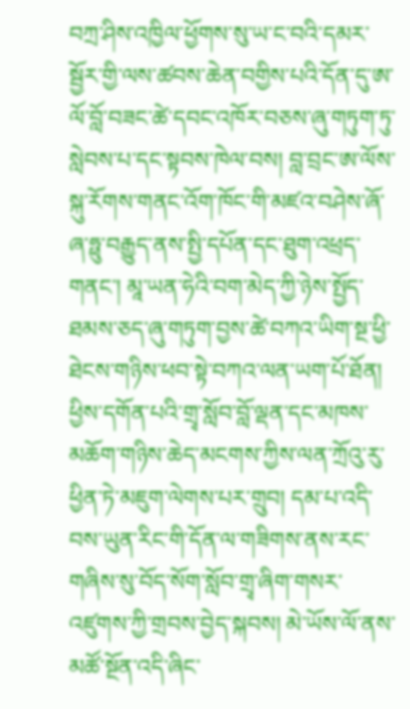བཀྲ་ཤིས་འཁྱིལ་ཕྱོགས་སུ་ཡ་ང་བའི་དམར་སྦྱོར་གྱི་ལས་ཚབས་ཆེན་བགྱིས་པའི་དོན་དུ་ཨ་ལོ་བློ་བཟང་ཚེ་དབང་འཁོར་བཅས་ཞུ་གཏུག་ཏུ་སླེབས་པ་དང་སྟབས་ཁེལ་བས། བླ་བྲང་ཨ་ལོས་སྐུ་རོགས་གནང་འོག་ཁོང་གི་མཛའ་བཤེས་ཞོ་ཞ་ཧྥུ་བརྒྱུད་ནས་སྤྱི་དཔོན་དང་ཐུག་འཕྲད་གནང་། མཱ་ཡན་ཧེའི་བག་མེད་ཀྱི་ཉེས་སྤྱོད་ཐམས་ཅད་ཞུ་གཏུག་བྱས་ཚེ་བཀའ་ཡིག་སྔ་ཕྱི་ཐེངས་གཉིས་ཕབ་སྟེ་བཀའ་ལན་ཡག་པོ་ཐོན། ཕྱིས་དགོན་པའི་གྲྭ་སློབ་བློ་ལྡན་དང་མཁས་མཆོག་གཉིས་ཆེད་མངགས་ཀྱིས་ལན་ཀྲོའུ་རུ་ཕྱིན་ཏེ་མཇུག་ལེགས་པར་གྲུབ། དམ་པ་འདི་བས་ཡུན་རིང་གི་དོན་ལ་གཟིགས་ནས་རང་གཞིས་སུ་བོད་སོག་སློབ་གྲྭ་ཞིག་གསར་འཛུགས་ཀྱི་གྲབས་བྱེད་སྐབས། མེ་ཡོས་ལོ་ནས་མཚོ་སྔོན་འདི་ཞིང་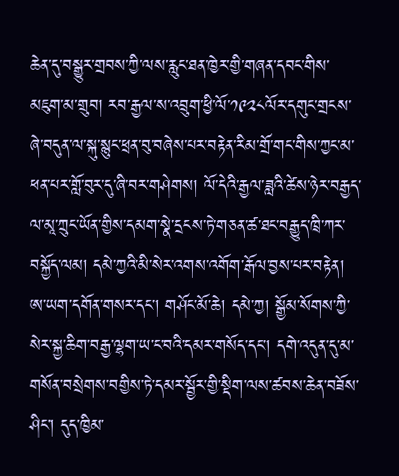ཆེན་དུ་བསྒྱུར་གྲབས་ཀྱི་ལས་རླུང་ཐན་ཁྱེར་གྱི་གཞན་དབང་གིས་མཇུག་མ་གྲུབ། རབ་རྒྱལ་ས་འབྲུག་ཕྱི་ལོ་༡༩༢༨ལོར་དགུང་གྲངས་ཞེ་བདུན་ལ་སྐུ་སྙུང་ཕྲན་བུ་བཞེས་པར་བརྟེན་རིམ་གྲོ་གང་གིས་ཀྱང་མ་ཕན་པར་གློ་བུར་དུ་ཞི་བར་གཤེགས། ལོ་དེའི་རྒྱལ་ཟླའི་ཚེས་ཉེར་བརྒྱད་ལ་མཱ་ཀྲུང་ཡོན་གྱིས་དམག་སྣེ་དྲངས་ཏེ་གཅན་ཚ་ཐང་བརྒྱུད་ཁྲི་ཀར་བསྐྱོད་ལམ། དམེ་ཀྱའི་མི་སེར་འགས་འགོག་རྒོལ་བྱས་པར་བརྟེན། ཨ་ཡག་དགོན་གསར་དང་། གཤོང་མོ་ཆེ། དམེ་ཀྱ། སྒྱོམ་སོགས་ཀྱི་སེར་སྐྱ་ཆིག་བརྒྱ་ལྷག་ཡ་ང་བའི་དམར་གསོད་དང་། དགེ་འདུན་དུ་མ་གསོན་བསྲེགས་བགྱིས་ཏེ་དམར་སྦྱོར་གྱི་སྡིག་ལས་ཚབས་ཆེན་བཟོས་ཤིང་། དུད་ཁྱིམ་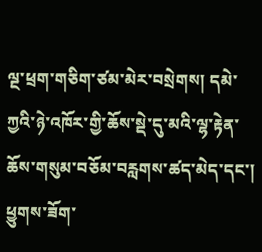ལྔ་ཕྲག་གཅིག་ཙམ་མེར་བསྲེགས། དམེ་ཀྱའི་ཉེ་འཁོར་གྱི་ཆོས་སྡེ་དུ་མའི་ལྷ་རྟེན་ཆོས་གསུམ་བཅོམ་བརླགས་ཚད་མེད་དང་། ཕྱུགས་ཟོག་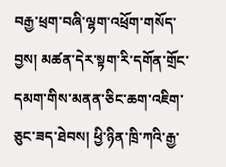བརྒྱ་ཕྲག་བཞི་ལྷག་འཕྲོག་གསོད་བྱས། མཚན་དེར་སྟག་རི་དགོན་གྲོང་དམག་གིས་མནན་ཅིང་ཆག་འཇིག་ཅུང་ཟད་ཐེབས། ཕྱི་ཉིན་ཁྲི་ཀའི་རྒྱ་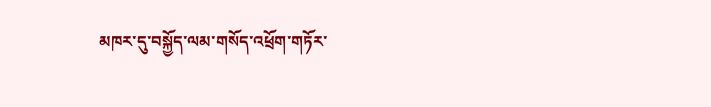མཁར་དུ་བསྐྱོད་ལམ་གསོད་འཕྲོག་གཏོར་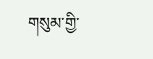གསུམ་གྱི་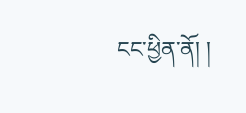ངང་ཕྱིན་ནོ། །